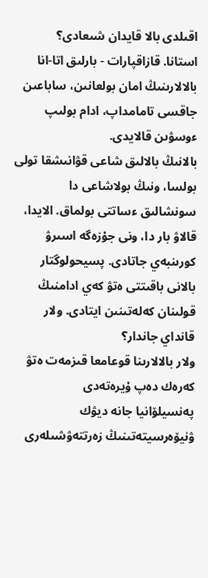اقىلدى بالا قايدان شىعادى؟
استانا. قازاقپارات - بارلىق اتا-انا بالالارىنىڭ امان بولعانىن، ساباعىن جاقسى تامامداپ، ادام بولىپ ءوسۋىن قالايدى.
بالانىڭ بالالىق شاعى قۋانىشقا تولى بولسا، ونىڭ بولاشاعى دا سونشالىق ءساتتى بولماق. الايدا، قالاۋ بار دا، ونى جۇزەگە اسىرۋ كورىنبەي جاتادى. پسيحولوگتار بالانى باقىتتى ەتۋ كەي ادامنىڭ قولىنان كەلەتىنىن ايتادى. ولار قانداي جاندار؟
ولار بالالارىنا قوعامعا قىزمەت ەتۋ كەرەك دەپ ۇيرەتەدى
پەنسيلۆانيا جانە ديۋك ۋنيۆەرسيتەتىنىڭ زەرتتەۋشىلەرى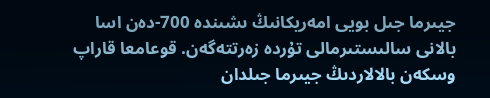جيىرما جىل بويى امەريكانىڭ ىشىندە 700-دەن اسا بالانى سالىستىرمالى تۇردە زەرتتەگەن. قوعامعا قاراپ وسكەن بالالاردىڭ جيىرما جىلدان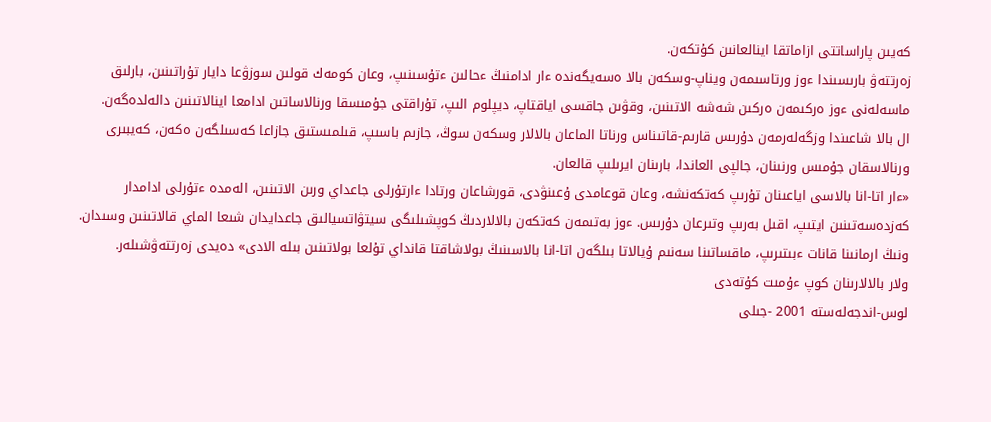كەيىن پاراساتتى ازاماتقا اينالعانىن كۇتكەن.
زەرتتەۋ بارىسىندا ءوز ورتاسىمەن ويناپ-وسكەن بالا ەسەيگەندە ءار ادامنىڭ ءحالىن ءتۇسىنىپ، وعان كومەك قولىن سوزۋعا دايار تۇراتىنىن، بارلىق ماسەلەنى ءوز ەركىمەن ەركىن شەشە الاتىنىن، وقۋىن جاقسى اياقتاپ، ديپلوم الىپ، تۇراقتى جۇمىسقا ورنالاساتىن ادامعا اينالاتىنىن دالەلدەگەن.
ال بالا شاعىندا وزگەلەرمەن دۇرىس قارىم-قاتىناس ورناتا الماعان بالالار وسكەن سوڭ، جازىم باسىپ، قىلمىستىق جازاعا كەسىلگەن ەكەن، كەيبىرى ورنالاسقان جۇمىس ورنىنان، جالپى العاندا، بارىنان ايرىلىپ قالعان.
«ءار اتا-انا بالاسى اياعىنان تۇرىپ كەتكەنشە، وعان قوعامدى ۇعىنۋدى، قورشاعان ورتادا ءارتۇرلى جاعداي ورىن الاتىنىن، الەمدە ءتۇرلى ادامدار كەزدەسەتىنىن ايتىپ، اقىل بەرىپ وتىرعان دۇرىس. ءوز بەتىمەن كەتكەن بالالاردىڭ كوپشىلىگى سيتۋاتسيالىق جاعدايدان شىعا الماي قالاتىنىن وسىدان. ونىڭ ارمانىنا قانات ءبىتىرىپ، ماقساتىنا سەنىم ۇيالاتا بىلگەن اتا-انا بالاسىنىڭ بولاشاقتا قانداي تۇلعا بولاتىنىن بىلە الادى» دەيدى زەرتتەۋشىلەر.
ولار بالالارىنان كوپ ءۇمىت كۇتەدى
لوس-اندجەلەستە 2001 -جىلى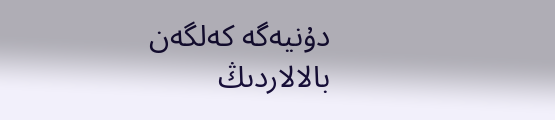دۇنيەگە كەلگەن بالالاردىڭ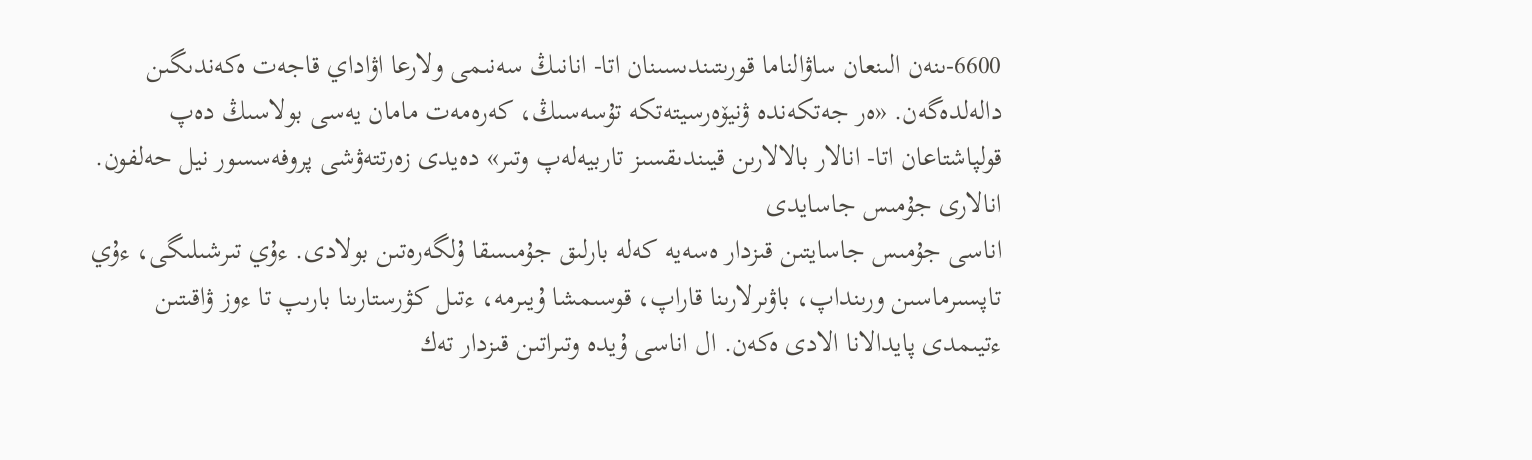6600-ىنەن الىنعان ساۋالناما قورىتىندىسىنان اتا- انانىڭ سەنىمى ولارعا اۋاداي قاجەت ەكەندىگىن دالەلدەگەن. «ەر جەتكەندە ۋنيۆەرسيتەتكە تۇسەسىڭ، كەرەمەت مامان يەسى بولاسىڭ دەپ قولپاشتاعان اتا- انالار بالالارىن قيىندىقسىز تاربيەلەپ وتىر» دەيدى زەرتتەۋشى پروفەسسور نيل حەلفون.
انالارى جۇمىس جاسايدى
اناسى جۇمىس جاسايتىن قىزدار ەسەيە كەلە بارلىق جۇمىسقا ۇلگەرەتىن بولادى. ءۇي تىرشىلىگى، ءۇي تاپسىرماسىن ورىنداپ، باۋىرلارىنا قاراپ، قوسىمشا ۇيىرمە، ءتىل كۋرستارىنا بارىپ تا ءوز ۋاقىتىن ءتيىمدى پايدالانا الادى ەكەن. ال اناسى ۇيدە وتىراتىن قىزدار تەك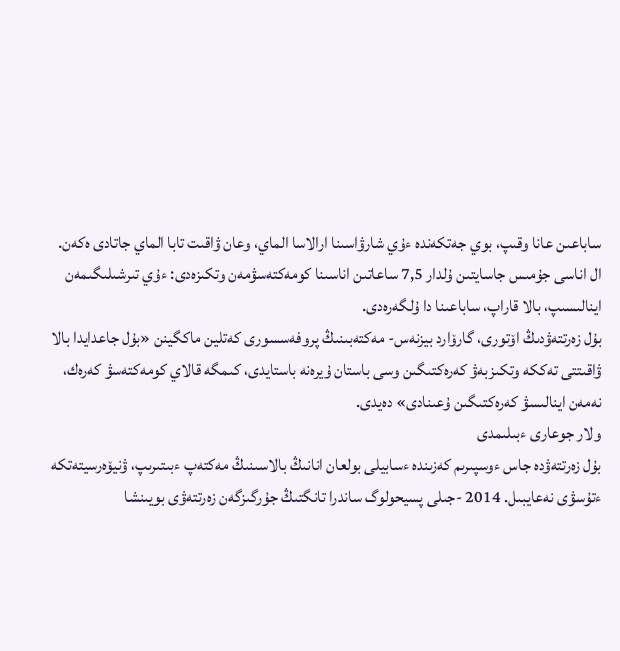ساباعىن عانا وقىپ، بوي جەتكەندە ءۇي شارۋاسىنا ارالاسا الماي، وعان ۋاقىت تابا الماي جاتادى ەكەن.
ال اناسى جۇمىس جاسايتىن ۇلدار 7,5 ساعاتىن اناسىنا كومەكتەسۋمەن وتكىزەدى: ءۇي تىرشىلىگىمەن اينالىسىپ، بالا قاراپ، ساباعىنا دا ۇلگەرەدى.
بۇل زەرتتەۋدىڭ اۆتورى، گارۆارد بيزنەس- مەكتەبىنىڭ پروفەسسورى كەتلين ماكگينن «بۇل جاعدايدا بالا ۋاقىتتى تەككە وتكىزبەۋ كەرەكتىگىن وسى باستان ۇيرەنە باستايدى، كىمگە قالاي كومەكتەسۋ كەرەك، نەمەن اينالىسۋ كەرەكتىگىن ۇعىنادى» دەيدى.
ولار جوعارى ءبىلىمدى
بۇل زەرتتەۋدە جاس ءوسپىرىم كەزىندە ءسابيلى بولعان انانىڭ بالاسىنىڭ مەكتەپ ءبىتىرىپ، ۋنيۆەرسيتەتكە ءتۇسۋى نەعايبىل. 2014 -جىلى پسيحولوگ ساندرا تانگتىڭ جۇرگىزگەن زەرتتەۋى بويىنشا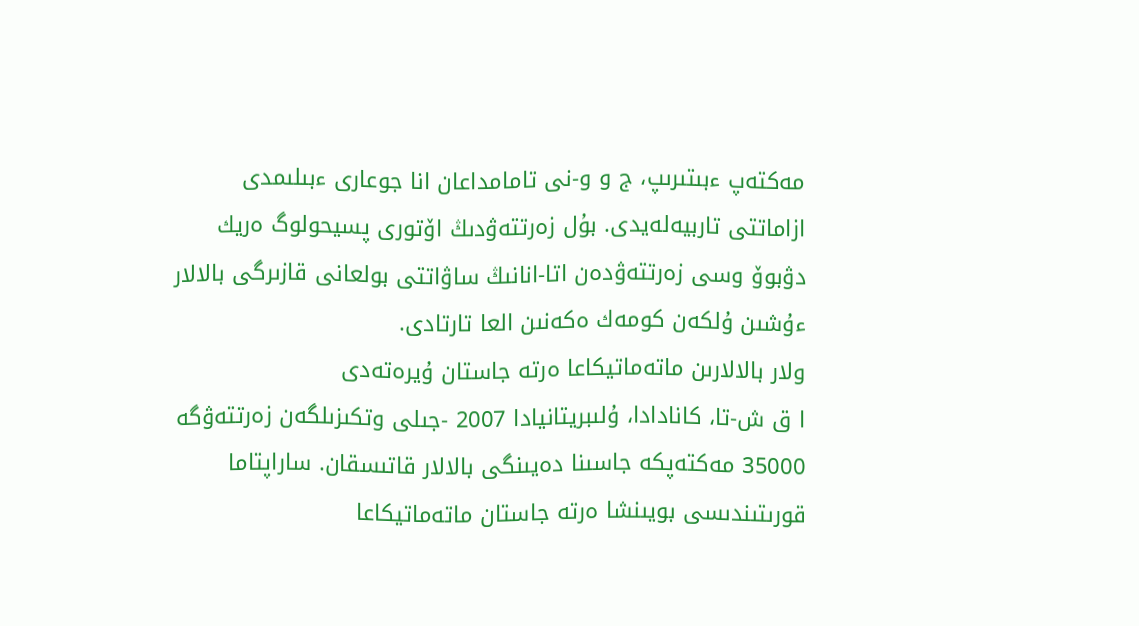مەكتەپ ءبىتىرىپ، ج و و-نى تامامداعان انا جوعارى ءبىلىمدى ازاماتتى تاربيەلەيدى. بۇل زەرتتەۋدىڭ اۆتورى پسيحولوگ ەريك دۋبوۆ وسى زەرتتەۋدەن اتا-انانىڭ ساۋاتتى بولعانى قازىرگى بالالار ءۇشىن ۇلكەن كومەك ەكەنىن العا تارتادى.
ولار بالالارىن ماتەماتيكاعا ەرتە جاستان ۇيرەتەدى
ا ق ش-تا، كانادادا، ۇلىبريتانيادا 2007 -جىلى وتكىزىلگەن زەرتتەۋگە 35000 مەكتەپكە جاسىنا دەيىنگى بالالار قاتىسقان. ساراپتاما قورىتىندىسى بويىنشا ەرتە جاستان ماتەماتيكاعا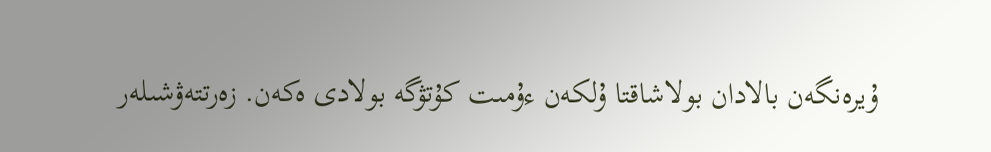ۇيرەنگەن بالادان بولاشاقتا ۇلكەن ءۇمىت كۇتۋگە بولادى ەكەن. زەرتتەۋشىلەر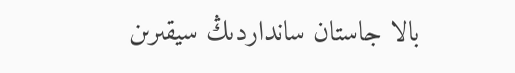بالا جاستان سانداردىڭ سيقىرىن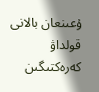ۇعىنعان بالانى قولداۋ كەرەكتىگىن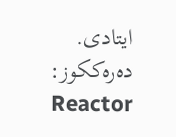ايتادى.
دەرەككوز: Reactor